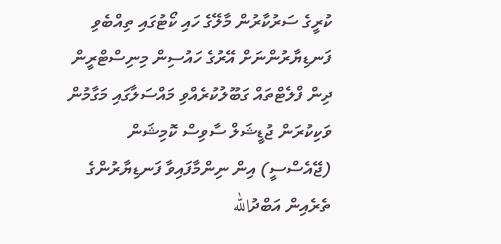ކުރީގެ ސަރުކާރުން މާލޭގެ ހައި ކޯޓުގައި ތިއްބެވި ފަނޑިޔާރުންނަށް އޭރުގެ ހައުސިން މިނިސްޓްރީން ދިން ފްލެޓްތައް ގަބޫލުކުރެއްވި މައްސަލާގައި މަގާމުން ވަކިކުރަން ޖުޑީޝަލް ސާވިސް ކޮމިޝަން (ޖޭއެސްސީ) އިން ނިންމާފައިވާ ފަނޑިޔާރުންގެ ތެރެއިން އަބްދުالله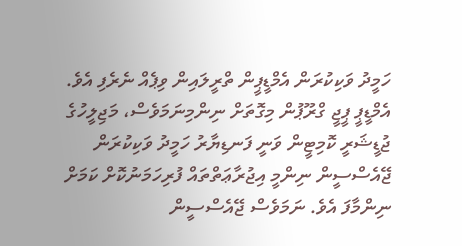ހަމީދު ވަކިކުރަން އެމްޑީޕީން ތްރީލައިން ވިޕެއް ނެރެފި އެވެ.
އެމްޑީޕީ ޕީޖީ ގްރޫޕުން މިގޮތަށް ނިންމިނަމަވެސް، މަޖިލީހުގެ ޖުޑީޝަރީ ކޮމިޓީން ވަނީ ފަނޑިޔާރު ހަމީދު ވަކިކުރަން ޖޭއެސްސީން ނިންމީ އިޖުރާޢަތްތައް ފުރިހަމަނުކޮށް ކަމަށް ނިންމާފަ އެވެ. ނަމަވެސް ޖޭއެސްސީން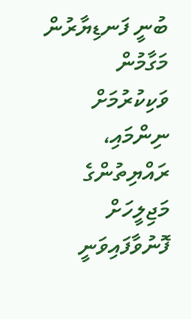ބުނީ ފަނޑިޔާރުން މަގާމުން ވަކިކުރުމަށް ނިންމައި، ރައްޔިތުންގެ މަޖިލީހަށް ފޮނުވާފައިވަނީ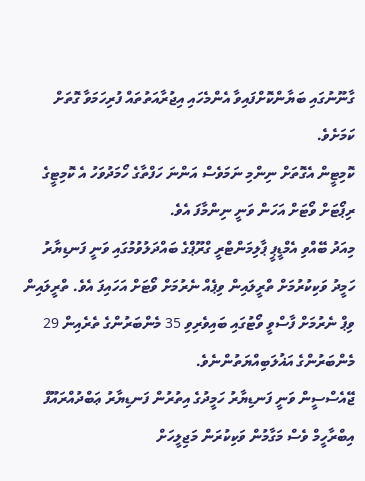ގާނޫނުގައި ބަޔާންކޮށްފައިވާ އެންމެހައި އިޖުރާއަތުތައް ފުރިހަމަވާ ގޮތަށް ކަމަށެވެ.
ކޮމިޓީން އެގޮތަށް ނިންމި ނަމަވެސް އަންނަ ހަފްތާގެ ހޯމަދުވަހު އެ ކޮމިޓީގެ ރިޕޯޓަށް ވޯޓަށް އަހަން ވަނީ ނިންމާފަ އެވެ.
މިއަދު ބޭއްވި އެމްޑީޕީ ޕާލިމަންޓްރީ ގްރޫޕްގެ ބައްދަލުވުމުގައި ވަނީ ފަނޑިޔާރު ހަމީދު ވަކިކުރުމަށް ތްރީލައިން ވިޕެއް ނެރުމަށް ވޯޓަށް އަހައިފަ އެވެ. ތްރީލައިން ވިޕް ނެރުމަށް ފާސްވީ ވޯޓުގައި ބައިވެރިވި 35 މެންބަރުންގެ ތެރެއިން 29 މެންބަރުންގެ އަޣުލަބިއްޔަތުންނެވެ.
ޖޭއެސްސީން ވަނީ ފަނޑިޔާރު ހަމީދުގެ އިތުރުން ފަނޑިޔާރު ޢަބްދުއްރައޫފް އިބްރާހީމް ވެސް މަގާމުން ވަކިކުރަން މަޖިލީހަށް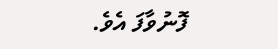ފޮނުވާފަ އެވެ.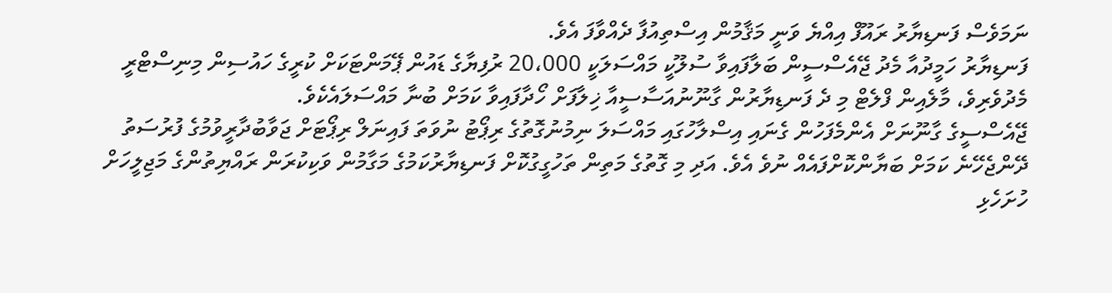ނަމަވެސް ފަނޑިޔާރު ރައޫފް އިއްޔެ ވަނީ މަޤާމުން އިސްތިއުފާ ދެއްވާފަ އެވެ.
ފަނޑިޔާރު ހަމީދުއާ މެދު ޖޭއެސްސީން ބަލާފައިވާ ސުލޫކީ މައްސަލަކީ 20،000 ރުފިޔާގެ ޑައުން ޕޭމަންޓަކަށް ކުރީގެ ހައުސިން މިނިސްޓްރީ މެދުވެރިވެ، މާލެއިން ފްލެޓް މި ދެ ފަނޑިޔާރުން ގާނޫނުއަސާސީއާ ޚިލާފަށް ހޯދާފައިވާ ކަމަށް ބުނާ މައްސަލައެކެވެ.
ޖޭއެސްސީގެ ގާނޫނަށް އެންމެފަހުން ގެނައި އިސްލާހުގައި މައްސަލަ ނިމުނުގޮތުގެ ރިޕޯޓު ނުވަތަ ފައިނަލް ރިޕޯޓަށް ޖަވާބުދާރީވުމުގެ ފުރުސަތު ދޭންޖެހޭނެ ކަމަށް ބަޔާންކޮށްފައެއް ނުވެ އެވެ. އަދި މި ގޮތުގެ މަތިން ތަހުގީގުކޮށް ފަނޑިޔާރުކަމުގެ މަގާމުން ވަކިކުރަން ރައްޔިތުންގެ މަޖިލީހަށް ހުށަހެޅި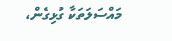މައްސަލަތަކާ ގުޅިގެން،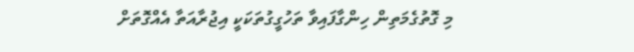މި ގޮތުގެމަތިން ހިންގާފައިވާ ތަހުގީގުތަކަކީ އިޖުރާއަތާ އެއްގޮތަށް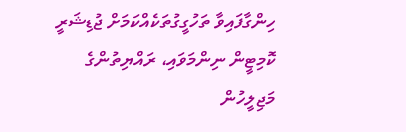ހިންގާފައިވާ ތަހުގީގުތަކެއްކަމަށް ޖުޑިޝަރީ ކޮމިޓީން ނިންމަވައި، ރައްޔިތުންގެ މަޖިލީހުން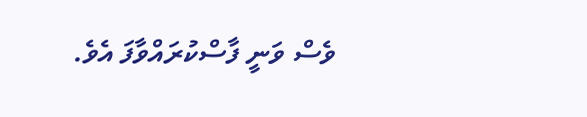ވެސް ވަނީ ފާސްކުރައްވާފަ އެވެ.